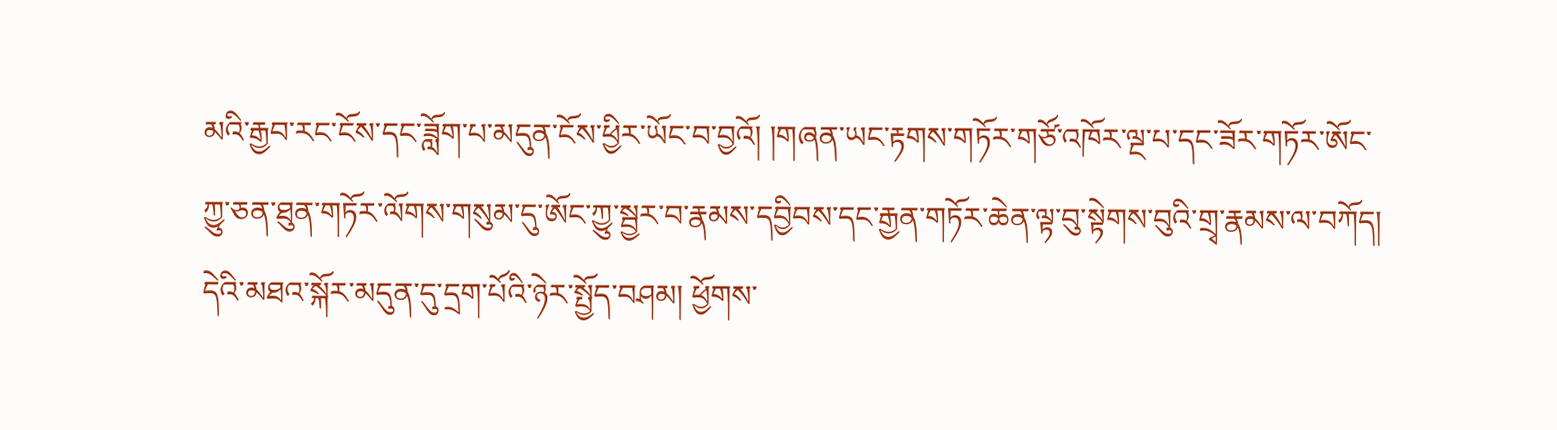མའི་རྒྱབ་རང་ངོས་དང་ཟློག་པ་མདུན་ངོས་ཕྱིར་ཡོང་བ་བྱའོ། །གཞན་ཡང་རྟགས་གཏོར་གཙོ་འཁོར་ལྔ་པ་དང་ཟོར་གཏོར་ཨོང་ཀྱུ་ཅན་ཐུན་གཏོར་ལོགས་གསུམ་དུ་ཨོང་ཀྱུ་སྦྱར་བ་རྣམས་དབྱིབས་དང་རྒྱན་གཏོར་ཆེན་ལྟ་བུ་སྟེགས་བུའི་གྲྭ་རྣམས་ལ་བཀོད། དེའི་མཐའ་སྐོར་མདུན་དུ་དྲག་པོའི་ཉེར་སྤྱོད་བཤམ། ཕྱོགས་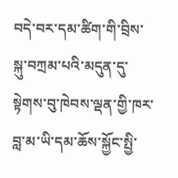བདེ་བར་དམ་ཚིག་གི་བྲིས་སྐུ་བཀྲམ་པའི་མདུན་དུ་སྟེགས་བུ་ཁེབས་ལྡན་གྱི་ཁར་བླ་མ་ཡི་དམ་ཆོས་སྐྱོང་སྤྱི་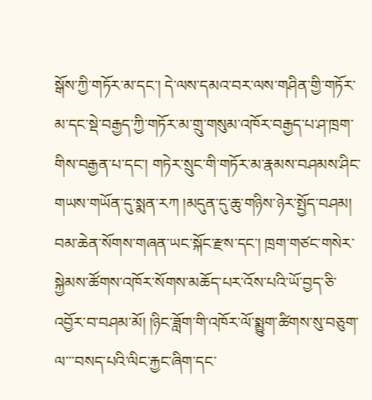སྒོས་ཀྱི་གཏོར་མ་དང་། དེ་ལས་དམའ་བར་ལས་གཤིན་གྱི་གཏོར་མ་དང་སྡེ་བརྒྱད་ཀྱི་གཏོར་མ་གྲུ་གསུམ་འཁོར་བརྒྱད་པ་ཤ་ཁྲག་གིས་བརྒྱན་པ་དང་། གཏེར་སྲུང་གི་གཏོར་མ་རྣམས་བཤམས་ཤིང་གཡས་གཡོན་དུ་སྨན་རཀ །མདུན་དུ་ཆུ་གཉིས་ཉེར་སྤྱོད་བཤམ། བམ་ཆེན་སོགས་གཞན་ཡང་སྐོང་རྫས་དང་། ཁྲག་གཙང་གསེར་སྐྱེམས་ཚོགས་འཁོར་སོགས་མཆོད་པར་འོས་པའི་ཡོ་བྱད་ཅི་འབྱོར་བ་བཤམ་མོ། །ཉིང་ཟློག་གི་འཁོར་ལོ་སྨྱུག་ཚིགས་སུ་བཅུག་ལ་་་བསད་པའི་ལིང་རྐྱང་ཞིག་དང་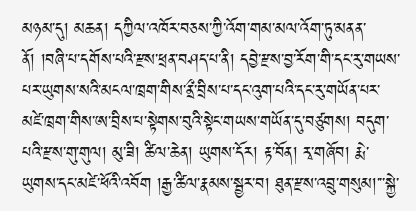མཉམ་དུ། མཆན། དཀྱིལ་འཁོར་བཅས་ཀྱི་འོག་གམ་མལ་འོག་ཏུ་མནན་ནོ། །བཞི་པ་དགོས་པའི་རྫས་ཕྲན་བཤད་པ་ནི། དབྱེ་རྫས་བྱ་རོག་གི་དང་རུ་གཡས་པར་ཡུགས་སའི་མངལ་ཁྲག་གིས་ནྲྀ་བྲིས་པ་དང་འུག་པའི་དང་རུ་གཡོན་པར་མཛེ་ཁྲག་གིས་ཨ་བྲིས་པ་སྟེགས་བུའི་སྟེང་གཡས་གཡོན་དུ་བཙུགས། བདུག་པའི་རྫས་གུ་གུལ། མུ་ཟི། ཚིལ་ཆེན། ཡུགས་དོར། རྟ་བོན། རྭ་གཞོབ། རྨེ་ཡུགས་དང་མཛེ་ཕོའི་འབོག །རྒྱ་ཚིལ་རྣམས་སྦྱར་བ། ཐུན་རྫས་འབྲུ་གསུམ།་་་སྐྱེ་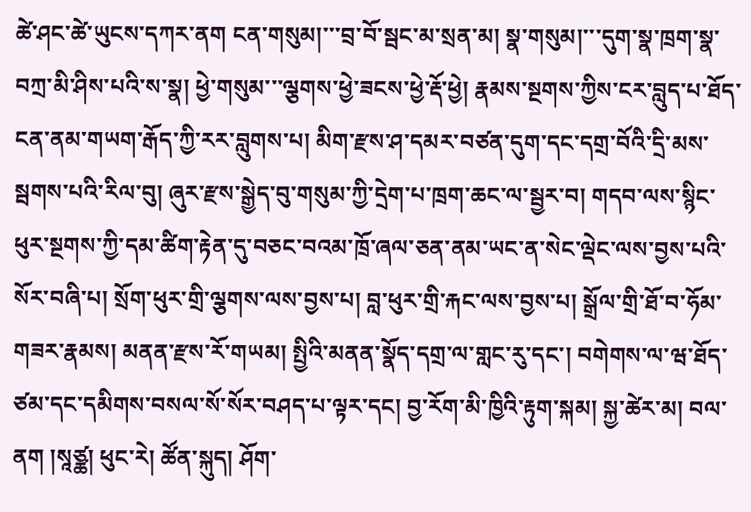ཚེ་ཤང་ཚེ་ཡུངས་དཀར་ནག ངན་གསུམ།་་་བྲ་བོ་སྦང་མ་སྲན་མ། སྣ་གསུམ།་་་དུག་སྣ་ཁྲག་སྣ་བཀྲ་མི་ཤིས་པའི་ས་སྣ། ཕྱེ་གསུམ་་་ལྕགས་ཕྱེ་ཟངས་ཕྱེ་རྡོ་ཕྱེ། རྣམས་སྔགས་ཀྱིས་ངར་བླུད་པ་ཐོད་ངན་ནམ་གཡག་རྒོད་ཀྱི་རར་བླུགས་པ། མིག་རྫས་ཤ་དམར་བཙན་དུག་དང་དགྲ་བོའི་དྲི་མས་སྦགས་པའི་རིལ་བུ། ཞུར་རྫས་སྒྱེད་བུ་གསུམ་ཀྱི་དྲེག་པ་ཁྲག་ཆང་ལ་སྦྱར་བ། གདབ་ལས་སྙིང་ཕུར་སྔགས་ཀྱི་དམ་ཚིག་རྟེན་དུ་བཅང་བའམ་ཁྲོ་ཞལ་ཅན་ནམ་ཡང་ན་སེང་ལྡེང་ལས་བྱས་པའི་སོར་བཞི་པ། སྲོག་ཕུར་གྲི་ལྕགས་ལས་བྱས་པ། བླ་ཕུར་གྲི་རྐང་ལས་བྱས་པ། སྒྲོལ་གྲི་ཐོ་བ་ཧོམ་གཟར་རྣམས། མནན་རྫས་རོ་གཡམ། སྤྱིའི་མནན་སྣོད་དགྲ་ལ་གླང་རུ་དང་། བགེགས་ལ་ཝ་ཐོད་ཙམ་དང་དམིགས་བསལ་སོ་སོར་བཤད་པ་ལྟར་དང། བྱ་རོག་མི་ཁྱིའི་རྟུག་སྐམ། སྐྱ་ཚེར་མ། བལ་ནག །སཱཙྪ། ཕུང་རེ། ཚོན་སྐུད། ཤོག་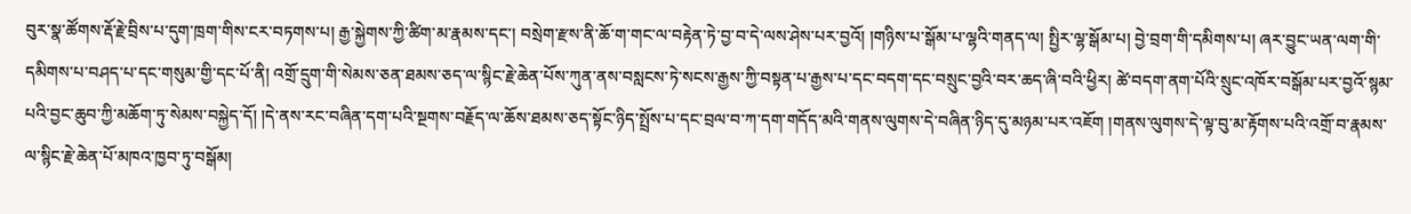བུར་སྣ་ཚོགས་རྡོ་རྗེ་བྲིས་པ་དུག་ཁྲག་གིས་ངར་བཏགས་པ། རྒྱ་སྐྱེགས་ཀྱི་ཚིག་མ་རྣམས་དང་། བསྲེག་རྫས་ནི་ཆོ་ག་གང་ལ་བརྟེན་ཏེ་བྱ་བ་དེ་ལས་ཤེས་པར་བྱའོ། །གཉིས་པ་སྒོམ་པ་ལྷའི་གནད་ལ། སྤྱིར་ལྷ་སྒོམ་པ། བྱེ་བྲག་གི་དམིགས་པ། ཞར་བྱུང་ཡན་ལག་གི་དམིགས་པ་བཤད་པ་དང་གསུམ་གྱི་དང་པོ་ནི། འགྲོ་དྲུག་གི་སེམས་ཅན་ཐམས་ཅད་ལ་སྙིང་རྗེ་ཆེན་པོས་ཀུན་ནས་བསླངས་ཏེ་སངས་རྒྱས་ཀྱི་བསྟན་པ་རྒྱས་པ་དང་བདག་དང་བསྲུང་བྱའི་བར་ཆད་ཞི་བའི་ཕྱིར། ཚེ་བདག་ནག་པོའི་སྲུང་འཁོར་བསྒོམ་པར་བྱའོ་སྙམ་པའི་བྱང་ཆུབ་ཀྱི་མཆོག་ཏུ་སེམས་བསྐྱེད་དོ། །དེ་ནས་རང་བཞིན་དག་པའི་སྔགས་བརྗོད་ལ་ཆོས་ཐམས་ཅད་སྟོང་ཉིད་སྤྲོས་པ་དང་བྲལ་བ་ཀ་དག་གདོད་མའི་གནས་ལུགས་དེ་བཞིན་ཉིད་དུ་མཉམ་པར་འཇོག །གནས་ལུགས་དེ་ལྟ་བུ་མ་རྟོགས་པའི་འགྲོ་བ་རྣམས་ལ་སྙིང་རྗེ་ཆེན་པོ་མཁའ་ཁྱབ་ཏུ་བསྒོམ།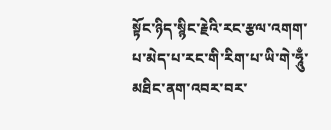སྟོང་ཉིད་སྙིང་རྗེའི་རང་རྩལ་འགག་པ་མེད་པ་རང་གི་རིག་པ་ཡི་གེ་ཧཱུྃ་མཐིང་ནག་འབར་བར་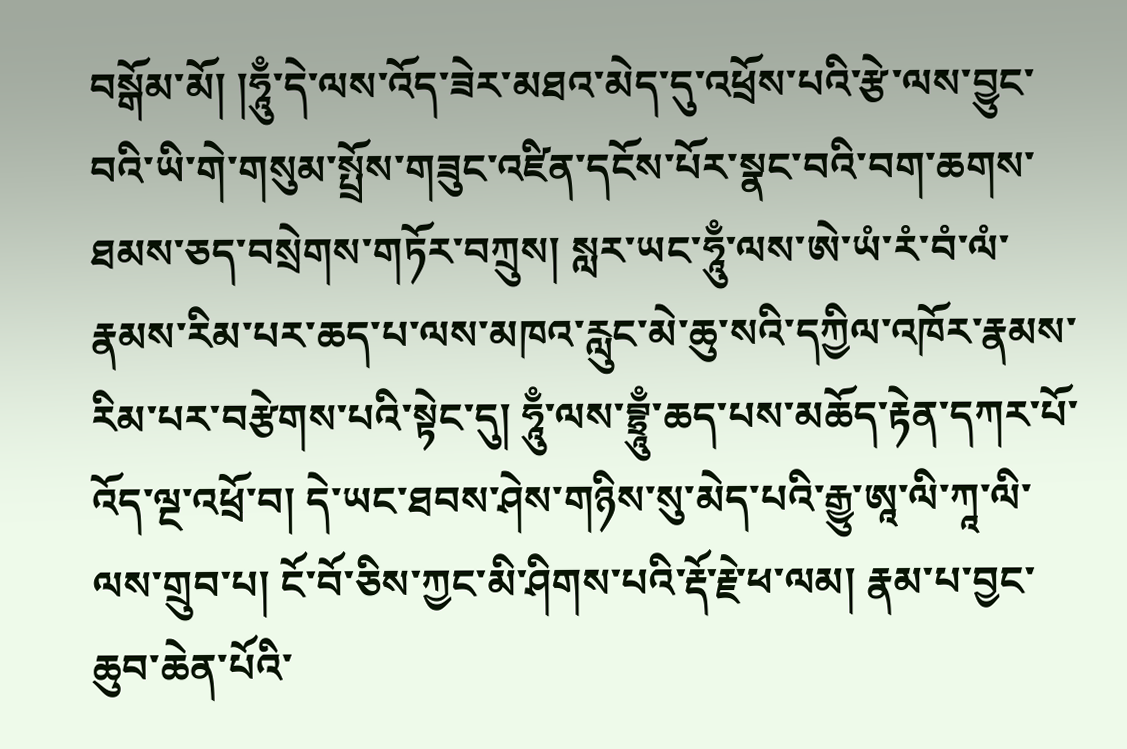བསྒོམ་མོ། །ཧཱུྃ་དེ་ལས་འོད་ཟེར་མཐའ་མེད་དུ་འཕྲོས་པའི་རྩེ་ལས་བྱུང་བའི་ཡི་གེ་གསུམ་སྤྲོས་གཟུང་འཛིན་དངོས་པོར་སྣང་བའི་བག་ཆགས་ཐམས་ཅད་བསྲེགས་གཏོར་བཀྲུས། སླར་ཡང་ཧཱུྃ་ལས་ཨེ་ཡཾ་རཾ་བཾ་ལཾ་རྣམས་རིམ་པར་ཆད་པ་ལས་མཁའ་རླུང་མེ་ཆུ་སའི་དཀྱིལ་འཁོར་རྣམས་རིམ་པར་བརྩེགས་པའི་སྟེང་དུ། ཧཱུྃ་ལས་བྷྲཱུྃ་ཆད་པས་མཆོད་རྟེན་དཀར་པོ་འོད་ལྔ་འཕྲོ་བ། དེ་ཡང་ཐབས་ཤེས་གཉིས་སུ་མེད་པའི་རྒྱུ་ཨཱ་ལི་ཀཱ་ལི་ལས་གྲུབ་པ། ངོ་བོ་ཅིས་ཀྱང་མི་ཤིགས་པའི་རྡོ་རྗེ་ཕ་ལམ། རྣམ་པ་བྱང་ཆུབ་ཆེན་པོའི་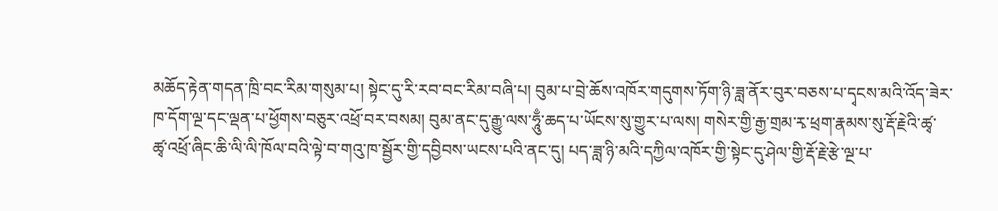མཆོད་རྟེན་གདན་ཁྲི་བང་རིམ་གསུམ་པ། སྟེང་དུ་རི་རབ་བང་རིམ་བཞི་པ། བུམ་པ་བྲེ་ཆོས་འཁོར་གདུགས་ཏོག་ཉི་ཟླ་ནོར་བུར་བཅས་པ་དྭངས་མའི་འོད་ཟེར་ཁ་དོག་ལྔ་དང་ལྡན་པ་ཕྱོགས་བཅུར་འཕྲོ་བར་བསམ། བུམ་ནང་དུ་རྒྱུ་ལས་ཧཱུྃ་ཆད་པ་ཡོངས་སུ་གྱུར་པ་ལས། གསེར་གྱི་རྒྱ་གྲམ་རྭ་ཕྲག་རྣམས་སུ་རྡོ་རྗེའི་ཚྭ་ཚྭ་འཕྲོ་ཞིང་ཆི་ལི་ལི་ཁོལ་བའི་ལྟེ་བ་གའུ་ཁ་སྦྱོར་གྱི་དབྱིབས་ཡངས་པའི་ནང་དུ། པད་ཟླ་ཉི་མའི་དཀྱིལ་འཁོར་གྱི་སྟེང་དུ་ཤེལ་གྱི་རྡོ་རྗེ་རྩེ་ལྔ་པ་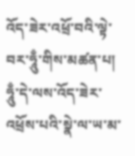འོད་ཟེར་འཕྲོ་བའི་ལྟེ་བར་ཧཱུྃ་གིས་མཚན་པ། ཧཱུྃ་དེ་ལས་འོད་ཟེར་འཕྲོས་པའི་སྣེ་ལ་ཡ་མ་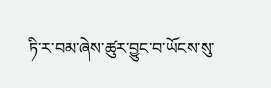ཏི་ར་བམ་ཞེས་ཚུར་བྱུང་བ་ཡོངས་སུ་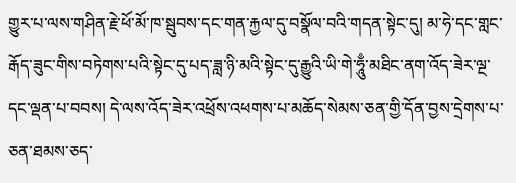གྱུར་པ་ལས་གཤིན་རྗེ་ཕོ་མོ་ཁ་སྦུབས་དང་གན་རྐྱལ་དུ་བསྣོལ་བའི་གདན་སྟེང་དུ། མ་ཧེ་དང་གླང་རྒོད་ཟུང་གིས་བཏེགས་པའི་སྟེང་དུ་པད་ཟླ་ཉི་མའི་སྟེང་དུ་རྒྱུའི་ཡི་གེ་ཧཱུྃ་མཐིང་ནག་འོད་ཟེར་ལྔ་དང་ལྡན་པ་བབས། དེ་ལས་འོད་ཟེར་འཕྲོས་འཕགས་པ་མཆོད་སེམས་ཅན་གྱི་དོན་བྱས་དྲེགས་པ་ཅན་ཐམས་ཅད་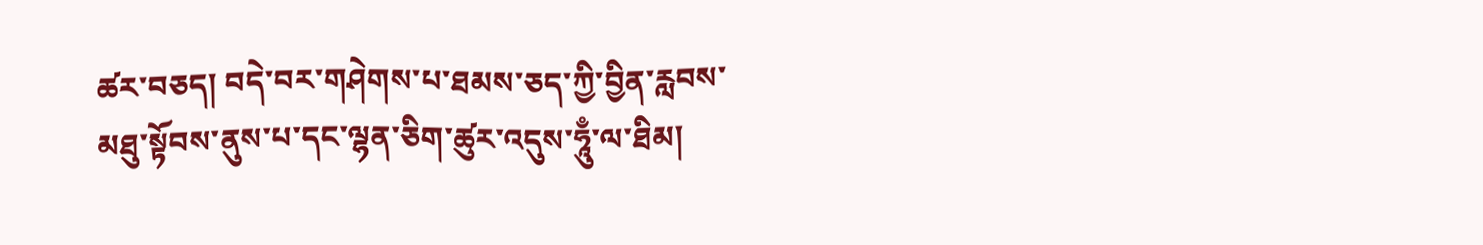ཚར་བཅད། བདེ་བར་གཤེགས་པ་ཐམས་ཅད་ཀྱི་བྱིན་རླབས་མཐུ་སྟོབས་ནུས་པ་དང་ལྷན་ཅིག་ཚུར་འདུས་ཧཱུྃ་ལ་ཐིམ།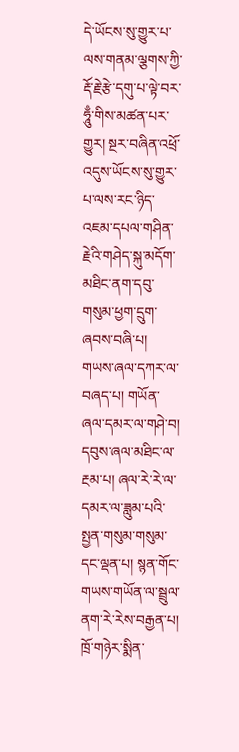དེ་ཡོངས་སུ་གྱུར་པ་ལས་གནམ་ལྕགས་ཀྱི་རྡོ་རྗེ་རྩེ་དགུ་པ་ལྟེ་བར་ཧཱུྃ་གིས་མཚན་པར་གྱུར། སྔར་བཞིན་འཕྲོ་འདུས་ཡོངས་སུ་གྱུར་པ་ལས་རང་ཉིད་འཇམ་དཔལ་གཤིན་རྗེའི་གཤེད་སྐུ་མདོག་མཐིང་ནག་དབུ་གསུམ་ཕྱག་དྲུག་ཞབས་བཞི་པ། གཡས་ཞལ་དཀར་ལ་བཞད་པ། གཡོན་ཞལ་དམར་ལ་གཤེ་བ། དབུས་ཞལ་མཐིང་ལ་རྔམ་པ། ཞལ་རེ་རེ་ལ་དམར་ལ་ཟླུམ་པའི་སྤྱན་གསུམ་གསུམ་དང་ལྡན་པ། སྙན་གོང་གཡས་གཡོན་ལ་སྦྲུལ་ནག་རེ་རེས་བརྒྱན་པ། ཁྲོ་གཉེར་སྨིན་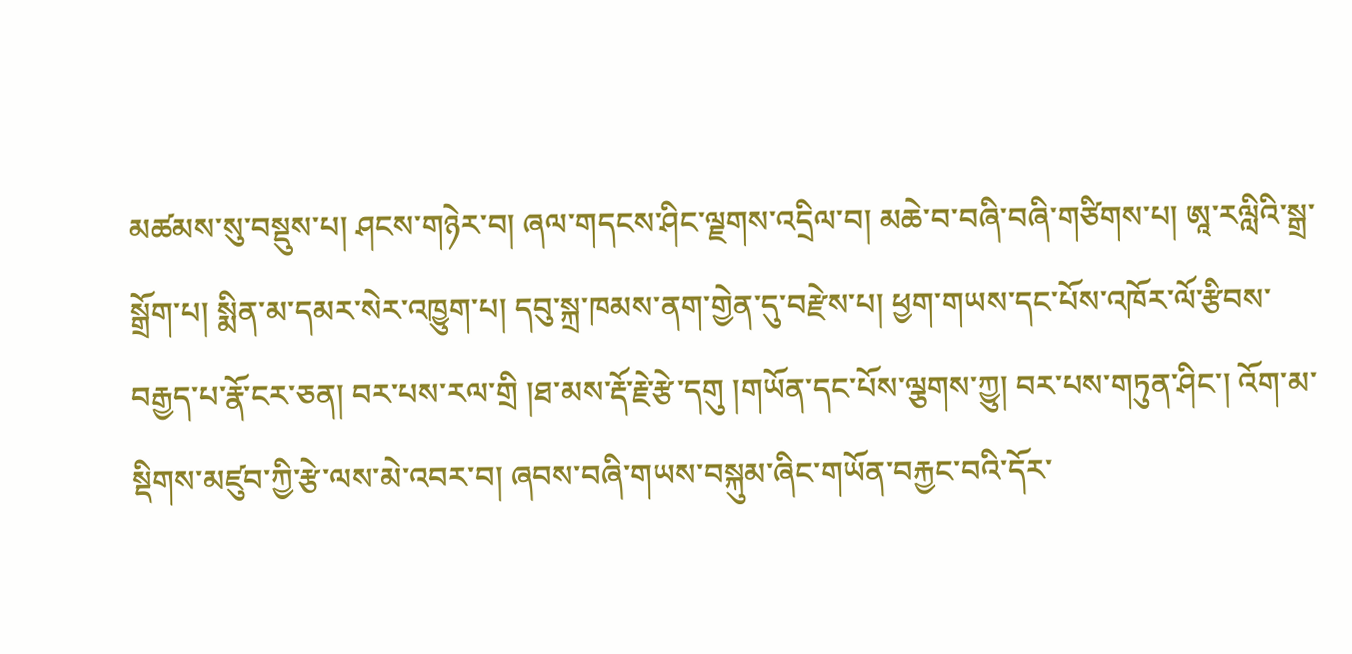མཚམས་སུ་བསྡུས་པ། ཤངས་གཉེར་བ། ཞལ་གདངས་ཤིང་ལྗགས་འདྲིལ་བ། མཆེ་བ་བཞི་བཞི་གཙིགས་པ། ཨཱ་རལླིའི་སྒྲ་སྒྲོག་པ། སྨིན་མ་དམར་སེར་འཁྱུག་པ། དབུ་སྐྲ་ཁམས་ནག་གྱེན་དུ་བརྫེས་པ། ཕྱག་གཡས་དང་པོས་འཁོར་ལོ་རྩིབས་བརྒྱད་པ་རྣོ་ངར་ཅན། བར་པས་རལ་གྲི །ཐ་མས་རྡོ་རྗེ་རྩེ་དགུ །གཡོན་དང་པོས་ལྕགས་ཀྱུ། བར་པས་གཏུན་ཤིང་། འོག་མ་སྡིགས་མཛུབ་ཀྱི་རྩེ་ལས་མེ་འབར་བ། ཞབས་བཞི་གཡས་བསྐུམ་ཞིང་གཡོན་བརྐྱང་བའི་དོར་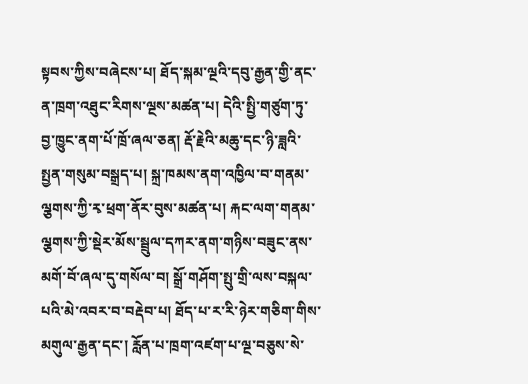སྟབས་ཀྱིས་བཞེངས་པ། ཐོད་སྐམ་ལྔའི་དབུ་རྒྱན་གྱི་ནང་ན་ཁྲག་འཐུང་རིགས་ལྔས་མཚན་པ། དེའི་སྤྱི་གཙུག་ཏུ་བྱ་ཁྱུང་ནག་པོ་ཁྲོ་ཞལ་ཅན། རྡོ་རྗེའི་མཆུ་དང་ཉི་ཟླའི་སྤྱན་གསུམ་བསྒྲད་པ། སྐྲ་ཁམས་ནག་འཁྱིལ་བ་གནམ་ལྕགས་ཀྱི་རྭ་ཕྲག་ནོར་བུས་མཚན་པ། རྐང་ལག་གནམ་ལྕགས་ཀྱི་སྡེར་མོས་སྦྲུལ་དཀར་ནག་གཉིས་བཟུང་ནས་མགོ་བོ་ཞལ་དུ་གསོལ་བ། སྒྲོ་གཤོག་སྤུ་གྲི་ལས་བསྐལ་པའི་མེ་འབར་བ་བརྡེབ་པ། ཐོད་པ་ར་རི་ཉེར་གཅིག་གིས་མགུལ་རྒྱན་དང་། རློན་པ་ཁྲག་འཛག་པ་ལྔ་བཅུས་སེ་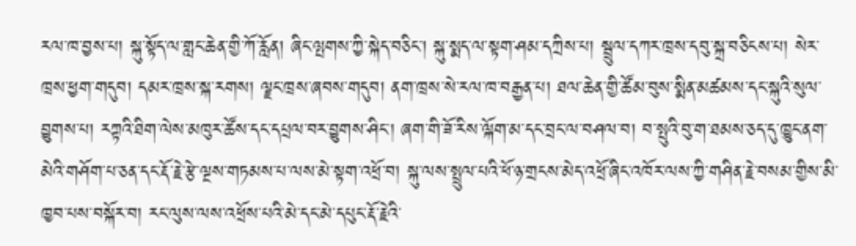རལ་ཁ་བྱས་པ། སྐུ་སྟོད་ལ་གླང་ཆེན་གྱི་ཀོ་རློན། ཞིང་ལྤགས་ཀྱི་སྐེད་བཅིང་། སྐུ་སྨད་ལ་སྟག་ཤམ་དཀྲིས་པ། སྦྲུལ་དཀར་ཁྲས་དབུ་སྐྲ་བཅིངས་པ། སེར་ཁྲས་ཕྱག་གདུབ། དམར་ཁྲས་སྐ་རགས། ལྗང་ཁྲས་ཞབས་གདུབ། ནག་ཁྲས་སེ་རལ་ཁ་བརྒྱན་པ། ཐལ་ཆེན་གྱི་ཚོམ་བུས་སྨིན་མཚམས་དང་སྐུའི་སུལ་བྱུགས་པ། རཀྟའི་ཐིག་ལེས་མཁུར་ཚོས་དང་དཔྲལ་བར་བྱུགས་ཤིང་། ཞག་གི་ཟོ་རིས་ལྐོག་མ་དང་བྲང་ལ་བཤལ་བ། བ་སྤུའི་བུ་ག་ཐམས་ཅད་དུ་ཁྱུང་ནག་མེའི་གཤོག་པ་ཅན་དང་རྡོ་རྗེ་རྩེ་ལྔས་གཏམས་པ་ལས་མེ་སྟག་འཕྲོ་བ། སྐུ་ལས་སྤྲུལ་པའི་ཕོ་ཉ་གྲངས་མེད་འཕྲོ་ཞིང་འཁོར་ལས་ཀྱི་གཤིན་རྗེ་བསམ་གྱིས་མི་ཁྱབ་པས་བསྐོར་བ། རང་ལུས་ལས་འཕྲོས་པའི་མེ་དང་མེ་དཔུང་རྡོ་རྗེའི་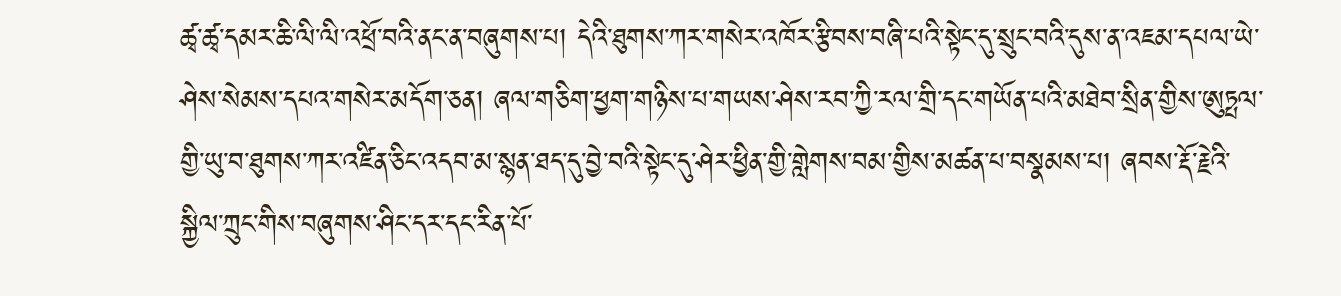ཚྭ་ཚྭ་དམར་ཆི་ལི་ལི་འཕྲོ་བའི་ནང་ན་བཞུགས་པ། དེའི་ཐུགས་ཀར་གསེར་འཁོར་རྩིབས་བཞི་པའི་སྟེང་དུ་སྲུང་བའི་དུས་ན་འཇམ་དཔལ་ཡེ་ཤེས་སེམས་དཔའ་གསེར་མདོག་ཅན། ཞལ་གཅིག་ཕྱག་གཉིས་པ་གཡས་ཤེས་རབ་ཀྱི་རལ་གྲི་དང་གཡོན་པའི་མཐེབ་སྲིན་གྱིས་ཨུཏྤལ་གྱི་ཡུ་བ་ཐུགས་ཀར་འཛིན་ཅིང་འདབ་མ་སྙན་ཐད་དུ་བྱེ་བའི་སྟེང་དུ་ཤེར་ཕྱིན་གྱི་གླེགས་བམ་གྱིས་མཚན་པ་བསྣམས་པ། ཞབས་རྡོ་རྗེའི་སྐྱིལ་ཀྲུང་གིས་བཞུགས་ཤིང་དར་དང་རིན་པོ་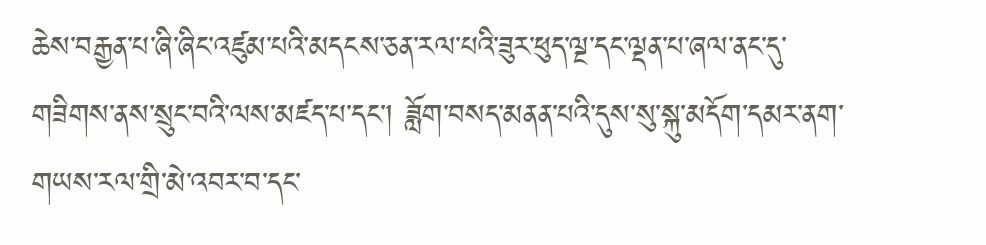ཆེས་བརྒྱན་པ་ཞི་ཞིང་འཛུམ་པའི་མདངས་ཅན་རལ་པའི་ཟུར་ཕུད་ལྔ་དང་ལྡན་པ་ཞལ་ནང་དུ་གཟིགས་ནས་སྲུང་བའི་ལས་མཛད་པ་དང་། ཟློག་བསད་མནན་པའི་དུས་སུ་སྐུ་མདོག་དམར་ནག་གཡས་རལ་གྲི་མེ་འབར་བ་དང་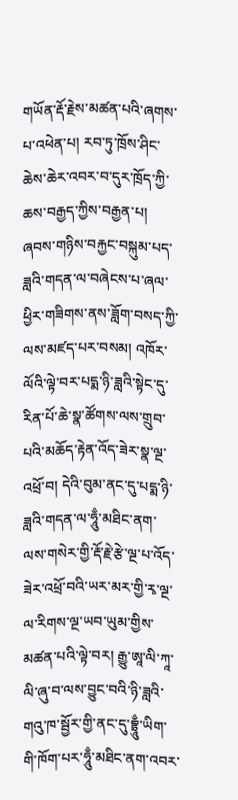གཡོན་རྡོ་རྗེས་མཚན་པའི་ཞགས་པ་འཕེན་པ། རབ་ཏུ་ཁྲོས་ཤིང་ཆེས་ཆེར་འབར་བ་དུར་ཁྲོད་ཀྱི་ཆས་བརྒྱད་ཀྱིས་བརྒྱན་པ། ཞབས་གཉིས་བརྐྱང་བསྐུམ་པད་ཟླའི་གདན་ལ་བཞེངས་པ་ཞལ་ཕྱིར་གཟིགས་ནས་ཟློག་བསད་ཀྱི་ལས་མཛད་པར་བསམ། འཁོར་ལོའི་ལྟེ་བར་པདྨ་ཉི་ཟླའི་སྟེང་དུ་རིན་པོ་ཆེ་སྣ་ཚོགས་ལས་གྲུབ་པའི་མཆོད་རྟེན་འོད་ཟེར་སྣ་ལྔ་འཕྲོ་བ། དེའི་བུམ་ནང་དུ་པདྨ་ཉི་ཟླའི་གདན་ལ་ཧཱུྃ་མཐིང་ནག་ལས་གསེར་གྱི་རྡོ་རྗེ་རྩེ་ལྔ་པ་འོད་ཟེར་འཕྲོ་བའི་ཡར་མར་གྱི་རྭ་ལྔ་ལ་རིགས་ལྔ་ཡབ་ཡུམ་གྱིས་མཚན་པའི་ལྟེ་བར། རྒྱུ་ཨཱ་ལི་ཀཱ་ལི་ཞུ་བ་ལས་བྱུང་བའི་ཉི་ཟླའི་གའུ་ཁ་སྦྱོར་གྱི་ནང་དུ་བྷྲཱུྃ་ཡིག་གི་ཁོག་པར་ཧཱུྃ་མཐིང་ནག་འབར་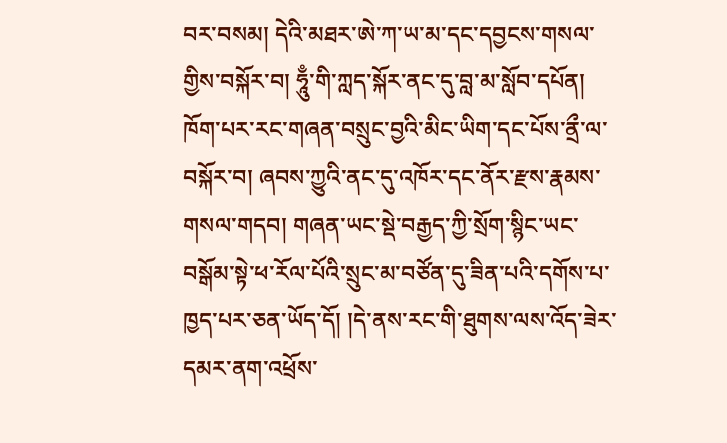བར་བསམ། དེའི་མཐར་ཨེ་ཀ་ཡ་མ་དང་དབྱངས་གསལ་གྱིས་བསྐོར་བ། ཧཱུྃ་གི་ཀླད་སྐོར་ནང་དུ་བླ་མ་སློབ་དཔོན། ཁོག་པར་རང་གཞན་བསྲུང་བྱའི་མིང་ཡིག་དང་པོས་ནྲྀ་ལ་བསྐོར་བ། ཞབས་ཀྱུའི་ནང་དུ་འཁོར་དང་ནོར་རྫས་རྣམས་གསལ་གདབ། གཞན་ཡང་སྡེ་བརྒྱད་ཀྱི་སྲོག་སྙིང་ཡང་བསྒོམ་སྟེ་ཕ་རོལ་པོའི་སྲུང་མ་བཙོན་དུ་ཟིན་པའི་དགོས་པ་ཁྱད་པར་ཅན་ཡོད་དོ། །དེ་ནས་རང་གི་ཐུགས་ལས་འོད་ཟེར་དམར་ནག་འཕྲོས་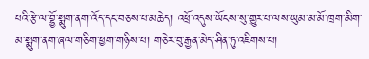པའི་རྩེ་ལ་བྷྱོ་སྨུག་ནག་འོད་དང་བཅས་པ་མཆེད། འཕྲོ་འདུས་ཡོངས་སུ་གྱུར་པ་ལས་ཡུམ་མ་མོ་ཁྲག་མིག་མ་སྨུག་ནག་ཞལ་གཅིག་ཕྱག་གཉིས་པ། གཅེར་བུ་རྒྱན་མེད་ཤིན་ཏུ་འཇིགས་པ།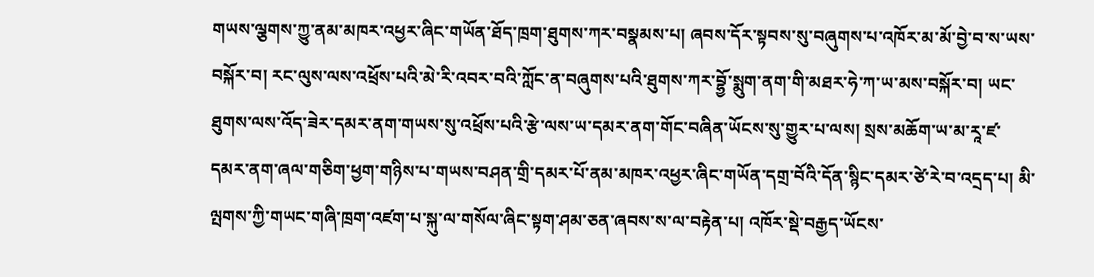གཡས་ལྕགས་ཀྱུ་ནམ་མཁར་འཕྱར་ཞིང་གཡོན་ཐོད་ཁྲག་ཐུགས་ཀར་བསྣམས་པ། ཞབས་དོར་སྟབས་སུ་བཞུགས་པ་འཁོར་མ་མོ་བྱེ་བ་ས་ཡས་བསྐོར་བ། རང་ལུས་ལས་འཕྲོས་པའི་མེ་རི་འབར་བའི་ཀློང་ན་བཞུགས་པའི་ཐུགས་ཀར་བྷྱོ་སྨུག་ནག་གི་མཐར་ཧེ་ཀ་ཡ་མས་བསྐོར་བ། ཡང་ཐུགས་ལས་འོད་ཟེར་དམར་ནག་གཡས་སུ་འཕྲོས་པའི་རྩེ་ལས་ཡ་དམར་ནག་གོང་བཞིན་ཡོངས་སུ་གྱུར་པ་ལས། སྲས་མཆོག་ཡ་མ་རཱ་ཛ་དམར་ནག་ཞལ་གཅིག་ཕྱག་གཉིས་པ་གཡས་བཤན་གྲི་དམར་པོ་ནམ་མཁར་འཕྱར་ཞིང་གཡོན་དགྲ་བོའི་དོན་སྙིང་དམར་ཙེ་རེ་བ་འདྲད་པ། མི་ལྤགས་ཀྱི་གཡང་གཞི་ཁྲག་འཛག་པ་སྐུ་ལ་གསོལ་ཞིང་སྟག་ཤམ་ཅན་ཞབས་ས་ལ་བརྟེན་པ། འཁོར་སྡེ་བརྒྱད་ཡོངས་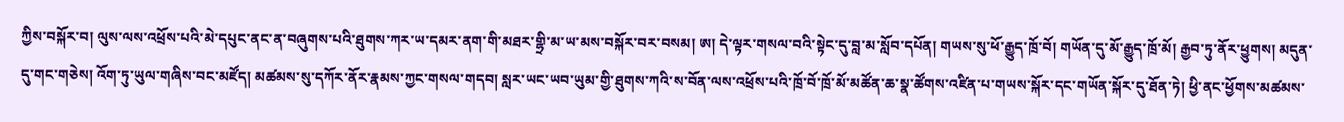ཀྱིས་བསྐོར་བ། ལུས་ལས་འཕྲོས་པའི་མེ་དཔུང་ནང་ན་བཞུགས་པའི་ཐུགས་ཀར་ཡ་དམར་ནག་གི་མཐར་གྷྲི་མ་ཡ་མས་བསྐོར་བར་བསམ། ཨ། དེ་ལྟར་གསལ་བའི་སྟེང་དུ་བླ་མ་སློབ་དཔོན། གཡས་སུ་ཕོ་རྒྱུད་ཁྲོ་བོ། གཡོན་དུ་མོ་རྒྱུད་ཁྲོ་མོ། རྒྱབ་ཏུ་ནོར་ཕྱུགས། མདུན་དུ་གང་གཅེས། འོག་ཏུ་ཡུལ་གཞིས་བང་མཛོད། མཚམས་སུ་དཀོར་ནོར་རྣམས་ཀྱང་གསལ་གདབ། སླར་ཡང་ཡབ་ཡུམ་གྱི་ཐུགས་ཀའི་ས་བོན་ལས་འཕྲོས་པའི་ཁྲོ་བོ་ཁྲོ་མོ་མཚོན་ཆ་སྣ་ཚོགས་འཛིན་པ་གཡས་སྐོར་དང་གཡོན་སྐོར་དུ་ཐོན་ཏེ། ཕྱི་ནང་ཕྱོགས་མཚམས་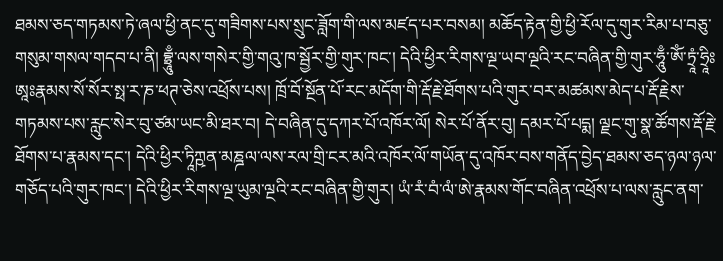ཐམས་ཅད་གཏམས་ཏེ་ཞལ་ཕྱི་ནང་དུ་གཟིགས་པས་སྲུང་ཟློག་གི་ལས་མཛད་པར་བསམ། མཆོད་རྟེན་གྱི་ཕྱི་རོལ་དུ་གུར་རིམ་པ་བཅུ་གསུམ་གསལ་གདབ་པ་ནི། བྷྲཱུྃ་ལས་གསེར་གྱི་གའུ་ཁ་སྦྱོར་གྱི་གུར་ཁང་། དེའི་ཕྱིར་རིགས་ལྔ་ཡབ་ལྔའི་རང་བཞིན་གྱི་གུར་ཧཱུྃ་ཨོཾ་ཏྲཱཾ་ཧྲཱིཿཨཱཿརྣམས་སོ་སོར་སྥ་ར་ཎ་ཕཊ་ཅེས་འཕྲོས་པས། ཁྲོ་བོ་སྔོན་པོ་རང་མདོག་གི་རྡོ་རྗེ་ཐོགས་པའི་གུར་བར་མཚམས་མེད་པ་རྡོ་རྗེས་གཏམས་པས་རླུང་སེར་བུ་ཙམ་ཡང་མི་ཐར་བ། དེ་བཞིན་དུ་དཀར་པོ་འཁོར་ལོ། སེར་པོ་ནོར་བུ། དམར་པོ་པདྨ། ལྗང་གུ་སྣ་ཚོགས་རྡོ་རྗེ་ཐོགས་པ་རྣམས་དང་། དེའི་ཕྱིར་ཏཱིཀྵན་མཎྜལ་ལས་རལ་གྲི་ངར་མའི་འཁོར་ལོ་གཡོན་དུ་འཁོར་བས་གནོད་བྱེད་ཐམས་ཅད་ཉལ་ཉལ་གཅོད་པའི་གུར་ཁང་། དེའི་ཕྱིར་རིགས་ལྔ་ཡུམ་ལྔའི་རང་བཞིན་གྱི་གུར། ཡཾ་རཾ་བཾ་ལཾ་ཨེ་རྣམས་གོང་བཞིན་འཕྲོས་པ་ལས་རླུང་ནག་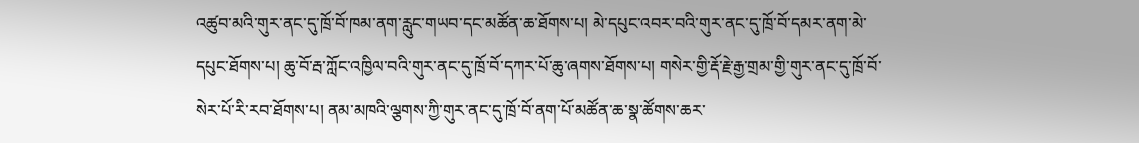འཚུབ་མའི་གུར་ནང་དུ་ཁྲོ་བོ་ཁམ་ནག་རླུང་གཡབ་དང་མཚོན་ཆ་ཐོགས་པ། མེ་དཔུང་འབར་བའི་གུར་ནང་དུ་ཁྲོ་བོ་དམར་ནག་མེ་དཔུང་ཐོགས་པ། ཆུ་བོ་རྦ་ཀློང་འཁྱིལ་བའི་གུར་ནང་དུ་ཁྲོ་བོ་དཀར་པོ་ཆུ་ཞགས་ཐོགས་པ། གསེར་གྱི་རྡོ་རྗེ་རྒྱ་གྲམ་གྱི་གུར་ནང་དུ་ཁྲོ་བོ་སེར་པོ་རི་རབ་ཐོགས་པ། ནམ་མཁའི་ལྕགས་ཀྱི་གུར་ནང་དུ་ཁྲོ་བོ་ནག་པོ་མཚོན་ཆ་སྣ་ཚོགས་ཆར་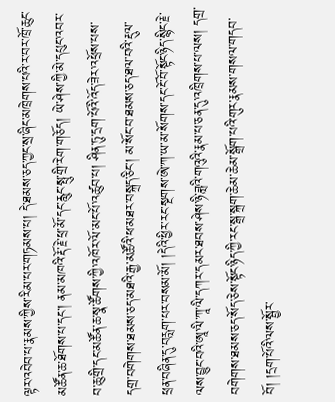ལྟར་འབེབ་པ་རྣམས་ཀྱིས་རིམ་པར་གཏམས་པ། དེ་ཐམས་ཅད་ཀྱང་སྲ་ཞིང་མཁྲེགས་པའི་ར་བར་ཁྲོ་ཆུང་མཚོན་ཆ་ཐོགས་པ་དང་། ནམ་མཁའི་རྡོ་རྗེ་ཕྲ་མོ་དང་རླུང་སྤུ་གྲི་རེག་གཅོད། ཡེ་ཤེས་ཀྱི་མེ་དཔུང་འབར་བ་ཆུ་གྲི་དང་མཚོན་ཆ་སྣ་ཚོགས་ཀྱི་འཁོར་ལོ་མང་པོ་འཚུབ་པ། ཤིན་ཏུ་དྲག་པོའི་འོད་ཟེར་འཕྲོས་པས་དགྲ་བགེགས་ཐམས་ཅད་མཐའི་རྒྱ་མཚོའི་ཕ་མཐར་བསྐྲད་ཅིང་། མ་སོང་བ་ཐམས་ཅད་ཐལ་བའི་རྡུལ་ཕྲན་བཞིན་དུ་བརླག་པར་བསམ་མོ། །དེའི་ཕྱིར་རང་སྔགས་ཨེ་ཀ་ཡ་མ་སོགས་དང་ངོ་བོ་སྟོང་ཉིད་སྙིང་རྗེ་ལས་བྱུང་བའི་ཨཱ་ལི་ཀཱ་ལི་དཀར་དམར་ཐབས་ཤེས་ཉི་ཟླའི་གའུའི་རྣམ་པ་ཅན་དུ་འཁྲིགས་པ་ལས། དགྲ་བགེགས་ཐམས་ཅད་སོད་ཅེས་སྟོང་ཉིད་ཀྱི་རང་སྒྲ་སྐྲག་ཆེམ་ཆེམ་སྒྲོག་པའི་གུར་རྣམས་གསལ་གདབ་བོ། །དྲག་པོའི་ལས་སྦྱོར་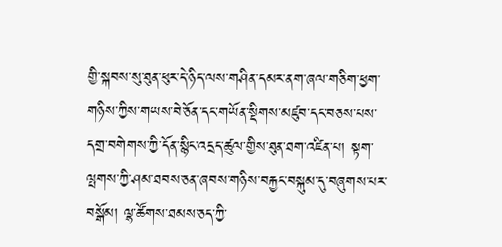གྱི་སྐབས་སུ་ཐུན་ཕུར་དེ་ཉིད་ལས་གཤིན་དམར་ནག་ཞལ་གཅིག་ཕྱག་གཉིས་ཀྱིས་གཡས་བེ་ཅོན་དང་གཡོན་སྡིགས་མཛུབ་དང་བཅས་པས་དགྲ་བགེགས་ཀྱི་དོན་སྙིང་འདྲད་ཚུལ་གྱིས་ཐུན་ཐག་འཛིན་པ། སྟག་ལྤགས་ཀྱི་ཤམ་ཐབས་ཅན་ཞབས་གཉིས་བརྐྱང་བསྐུམ་དུ་བཞུགས་པར་བསྒོམ། ལྷ་ཚོགས་ཐམས་ཅད་ཀྱི་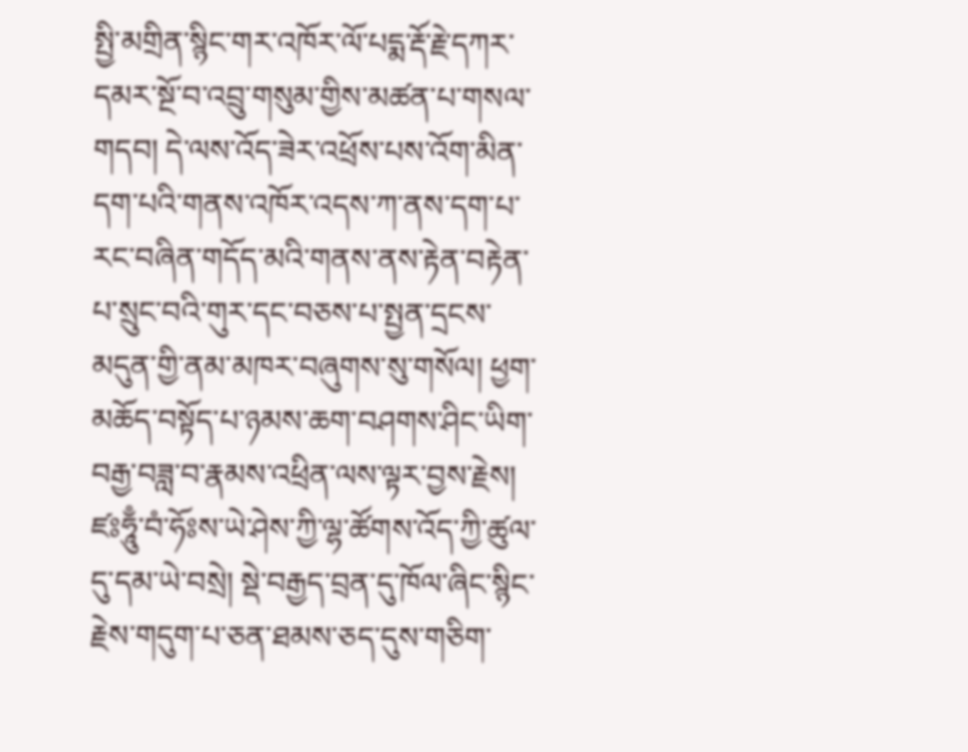སྤྱི་མགྲིན་སྙིང་གར་འཁོར་ལོ་པདྨ་རྡོ་རྗེ་དཀར་དམར་སྔོ་བ་འབྲུ་གསུམ་གྱིས་མཚན་པ་གསལ་གདབ། དེ་ལས་འོད་ཟེར་འཕྲོས་པས་འོག་མིན་དག་པའི་གནས་འཁོར་འདས་ཀ་ནས་དག་པ་རང་བཞིན་གདོད་མའི་གནས་ནས་རྟེན་བརྟེན་པ་སྲུང་བའི་གུར་དང་བཅས་པ་སྤྱན་དྲངས་མདུན་གྱི་ནམ་མཁར་བཞུགས་སུ་གསོལ། ཕྱག་མཆོད་བསྟོད་པ་ཉམས་ཆག་བཤགས་ཤིང་ཡིག་བརྒྱ་བཟླ་བ་རྣམས་འཕྲིན་ལས་ལྟར་བྱས་རྗེས། ཛཿཧཱུྃ་བཾ་ཧོཿས་ཡེ་ཤེས་ཀྱི་ལྷ་ཚོགས་འོད་ཀྱི་ཚུལ་དུ་དམ་ཡེ་བསྲེ། སྡེ་བརྒྱད་བྲན་དུ་ཁོལ་ཞིང་སྙིང་རྗེས་གདུག་པ་ཅན་ཐམས་ཅད་དུས་གཅིག་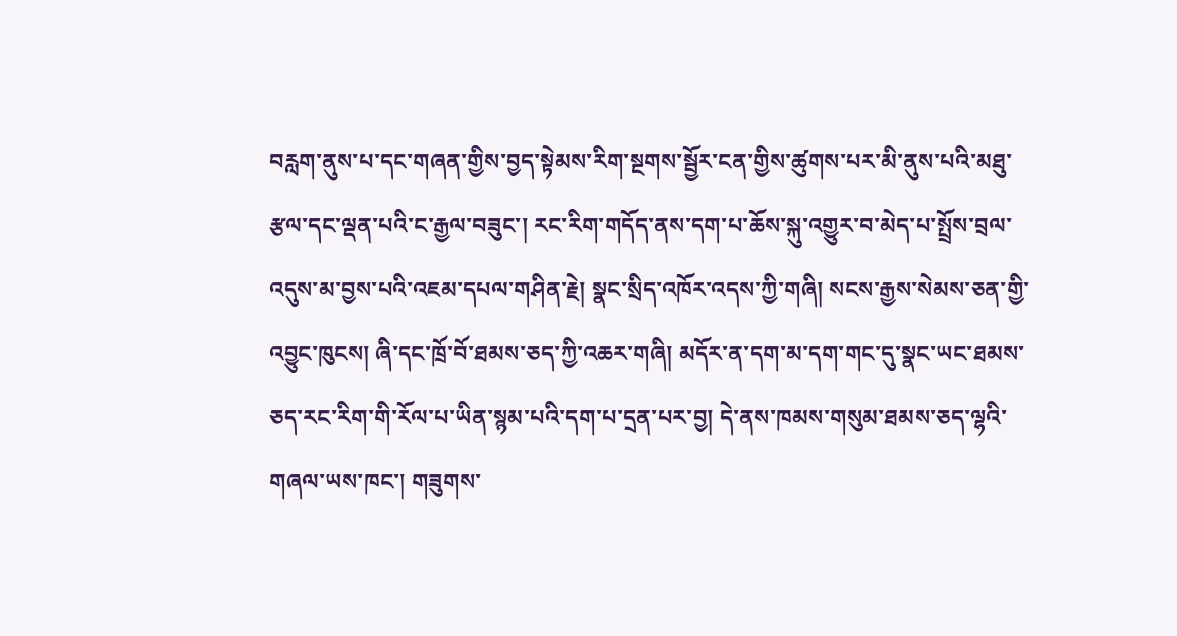བརླག་ནུས་པ་དང་གཞན་གྱིས་བྱད་སྟེམས་རིག་སྔགས་སྦྱོར་ངན་གྱིས་ཚུགས་པར་མི་ནུས་པའི་མཐུ་རྩལ་དང་ལྡན་པའི་ང་རྒྱལ་བཟུང་། རང་རིག་གདོད་ནས་དག་པ་ཆོས་སྐུ་འགྱུར་བ་མེད་པ་སྤྲོས་བྲལ་འདུས་མ་བྱས་པའི་འཇམ་དཔལ་གཤིན་རྗེ། སྣང་སྲིད་འཁོར་འདས་ཀྱི་གཞི། སངས་རྒྱས་སེམས་ཅན་གྱི་འབྱུང་ཁུངས། ཞི་དང་ཁྲོ་བོ་ཐམས་ཅད་ཀྱི་འཆར་གཞི། མདོར་ན་དག་མ་དག་གང་དུ་སྣང་ཡང་ཐམས་ཅད་རང་རིག་གི་རོལ་པ་ཡིན་སྙམ་པའི་དག་པ་དྲན་པར་བྱ། དེ་ནས་ཁམས་གསུམ་ཐམས་ཅད་ལྷའི་གཞལ་ཡས་ཁང་། གཟུགས་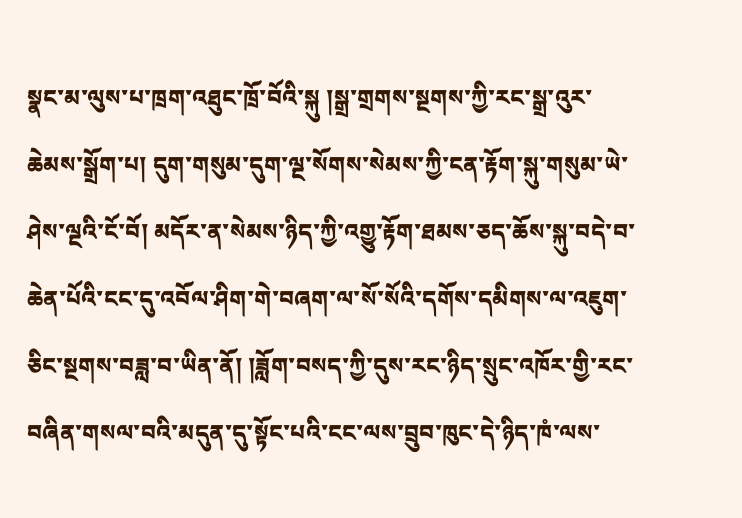སྣང་མ་ལུས་པ་ཁྲག་འཐུང་ཁྲོ་བོའི་སྐུ །སྒྲ་གྲགས་སྔགས་ཀྱི་རང་སྒྲ་འུར་ཆེམས་སྒྲོག་པ། དུག་གསུམ་དུག་ལྔ་སོགས་སེམས་ཀྱི་ངན་རྟོག་སྐུ་གསུམ་ཡེ་ཤེས་ལྔའི་ངོ་བོ། མདོར་ན་སེམས་ཉིད་ཀྱི་འགྱུ་རྟོག་ཐམས་ཅད་ཆོས་སྐུ་བདེ་བ་ཆེན་པོའི་ངང་དུ་འབོལ་ཤིག་གེ་བཞག་ལ་སོ་སོའི་དགོས་དམིགས་ལ་འཇུག་ཅིང་སྔགས་བཟླ་བ་ཡིན་ནོ། །ཟློག་བསད་ཀྱི་དུས་རང་ཉིད་སྲུང་འཁོར་གྱི་རང་བཞིན་གསལ་བའི་མདུན་དུ་སྟོང་པའི་ངང་ལས་བྲུབ་ཁུང་དེ་ཉིད་ཁཾ་ལས་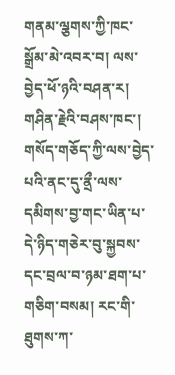གནམ་ལྕགས་ཀྱི་ཁང་སྒྲོམ་མེ་འབར་བ། ལས་བྱེད་ཕོ་ཉའི་བཤན་ར། གཤིན་རྗེའི་བཤས་ཁང་། གསོད་གཅོད་ཀྱི་ལས་བྱེད་པའི་ནང་དུ་ནྲྀ་ལས་དམིགས་བྱ་གང་ཡིན་པ་དེ་ཉིད་གཅེར་བུ་སྐྱབས་དང་བྲལ་བ་ཉམ་ཐག་པ་གཅིག་བསམ། རང་གི་ཐུགས་ཀ་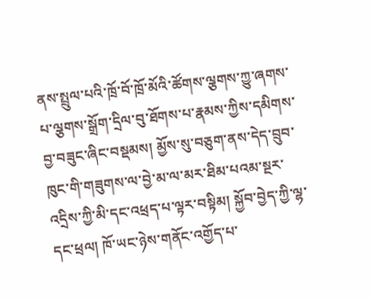ནས་སྤྲུལ་པའི་ཁྲོ་བོ་ཁྲོ་མོའི་ཚོགས་ལྕགས་ཀྱུ་ཞགས་པ་ལྕགས་སྒྲོག་དྲིལ་བུ་ཐོགས་པ་རྣམས་ཀྱིས་དམིགས་བྱ་བཟུང་ཞིང་བསྡམས། མྱོས་སུ་བཅུག་ནས་དེད་བྲུབ་ཁུང་གི་གཟུགས་ལ་བྱེ་མ་ལ་མར་ཐིམ་པའམ་སྔར་འདྲིས་ཀྱི་མི་དང་འཕྲད་པ་ལྟར་བསྟིམ། སྐྱོབ་བྱེད་ཀྱི་ལྷ་དང་ཕྲལ། ཁོ་ཡང་ཉེས་གནོང་འགྱོད་པ་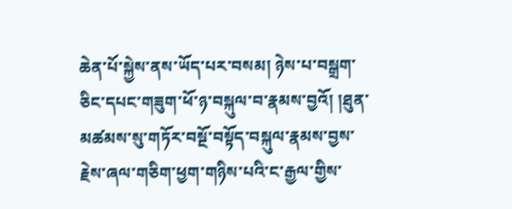ཆེན་པོ་སྐྱེས་ནས་ཡོད་པར་བསམ། ཉེས་པ་བསྒྲག་ཅིང་དཔང་གཟུག་ཕོ་ཉ་བསྐུལ་བ་རྣམས་བྱའོ། །ཐུན་མཚམས་སུ་གཏོར་བསྔོ་བསྟོད་བསྐུལ་རྣམས་བྱས་རྗེས་ཞལ་གཅིག་ཕྱག་གཉིས་པའི་ང་རྒྱལ་གྱིས་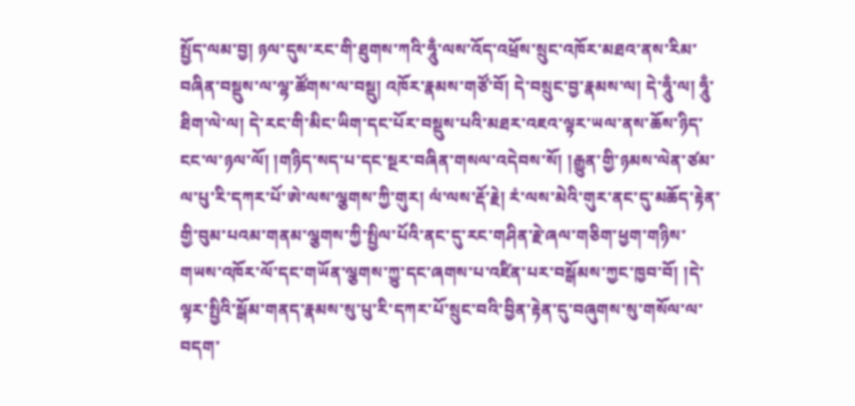སྤྱོད་ལམ་བྱ། ཉལ་དུས་རང་གི་ཐུགས་ཀའི་ཧཱུྃ་ལས་འོད་འཕྲོས་སྲུང་འཁོར་མཐའ་ནས་རིམ་བཞིན་བསྡུས་ལ་ལྷ་ཚོགས་ལ་བསྡུ། འཁོར་རྣམས་གཙོ་བོ། དེ་བསྲུང་བྱ་རྣམས་ལ། དེ་ཧཱུྃ་ལ། ཧཱུྃ་ཐིག་ལེ་ལ། དེ་རང་གི་མིང་ཡིག་དང་པོར་བསྡུས་པའི་མཐར་འཇའ་ལྟར་ཡལ་ནས་ཆོས་ཉིད་ངང་ལ་ཉལ་ལོ། །གཉིད་སད་པ་དང་སྔར་བཞིན་གསལ་འདེབས་སོ། །རྒྱུན་གྱི་ཉམས་ལེན་ཙམ་ལ་པུ་རི་དཀར་པོ་ཨེ་ལས་ལྕགས་ཀྱི་གུར། ལཾ་ལས་རྡོ་རྗེ། རཾ་ལས་མེའི་གུར་ནང་དུ་མཆོད་རྟེན་གྱི་བུམ་པའམ་གནམ་ལྕགས་ཀྱི་སྤྱིལ་པོའི་ནང་དུ་རང་གཤིན་རྗེ་ཞལ་གཅིག་ཕྱག་གཉིས་གཡས་འཁོར་ལོ་དང་གཡོན་ལྕགས་ཀྱུ་དང་ཞགས་པ་འཛིན་པར་བསྒོམས་ཀྱང་ཁྱབ་བོ། །དེ་ལྟར་སྤྱིའི་སྒོམ་གནད་རྣམས་སུ་པུ་རི་དཀར་པོ་སྲུང་བའི་བྱིན་རྟེན་དུ་བཞུགས་སུ་གསོལ་ལ་བདག་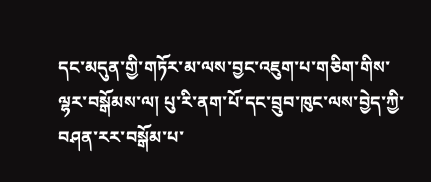དང་མདུན་གྱི་གཏོར་མ་ལས་བྱང་འཇུག་པ་གཅིག་གིས་ལྷར་བསྒོམས་ལ། པུ་རི་ནག་པོ་དང་བྲུབ་ཁུང་ལས་བྱེད་ཀྱི་བཤན་རར་བསྒོམ་པ་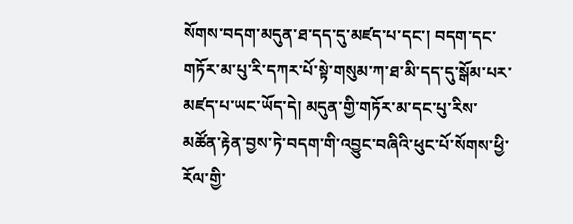སོགས་བདག་མདུན་ཐ་དད་དུ་མཛད་པ་དང་། བདག་དང་གཏོར་མ་པུ་རི་དཀར་པོ་སྟེ་གསུམ་ཀ་ཐ་མི་དད་དུ་སྒོམ་པར་མཛད་པ་ཡང་ཡོད་དེ། མདུན་གྱི་གཏོར་མ་དང་པུ་རིས་མཚོན་རྟེན་བྱས་ཏེ་བདག་གི་འབྱུང་བཞིའི་ཕུང་པོ་སོགས་ཕྱི་རོལ་གྱི་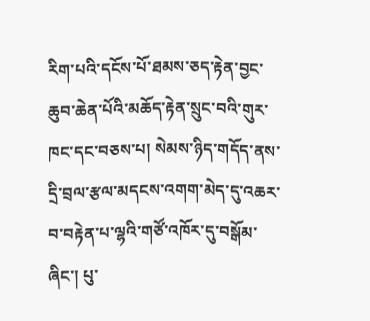རིག་པའི་དངོས་པོ་ཐམས་ཅད་རྟེན་བྱང་ཆུབ་ཆེན་པོའི་མཆོད་རྟེན་སྲུང་བའི་གུར་ཁང་དང་བཅས་པ། སེམས་ཉིད་གདོད་ནས་དྲི་བྲལ་རྩལ་མདངས་འགག་མེད་དུ་འཆར་བ་བརྟེན་པ་ལྷའི་གཙོ་འཁོར་དུ་བསྒོམ་ཞིང་། པུ་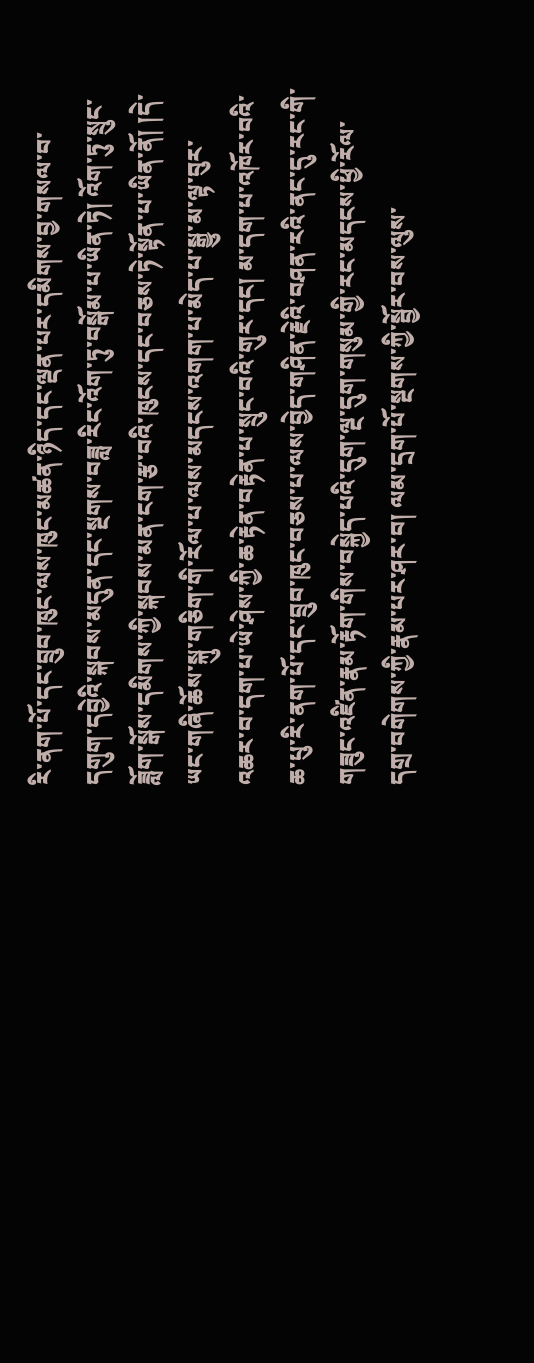རི་ནག་པོ་དང་བྲུབ་ཁུང་ལས་ཁུང་མཚན་ཉིད་དང་ལྡན་པར་དམིགས་བྱ་གསལ་བ་དགུག་དབྱེའི་སྐབས་མདུན་དང་སྔགས་བཟླ་རིང་འོག་ཏུ་བསྒོམ་པ་ཡིན་ཏེ། འོག་ཏུ་སྲུང་ཟློག་སྒོས་དམིགས་ཀྱི་སྐབས་མན་ངག་རྩ་བའི་ཁུངས་དང་བཅས་ཏེ་སྟོན་པ་ཡིན་ནོ། །དེ་ཡང་གཞི་ཆོས་སྐུ་གཅིག་གི་རོལ་པ་ལས་མདངས་འགག་པ་མེད་པ་སྒྱུ་མ་ལྟ་བུར་འཆར་བ་དག་པ་ཡེ་ཤེས་ཀྱི་ཆ་རྟེན་བརྟེན་པ་སྲུང་བའི་གུར་དང། མ་དག་པ་འཁོར་བའི་ཆ་པུ་རི་ནག་པོ་དང་བྲུབ་ཁུང་བཅས་པ་ལས་བྱེད་གཤིན་རྗེའི་བཤན་རའི་ནང་དུ་རང་གི་གཟུང་འཛིན་རྣམ་རྟོག་གིས་བསྐྱེད་པའི་དུག་ལྔ་དུག་གསུམ་གྱི་རང་མདངས་ཕྱི་རོལ་དགྲ་བགེགས་ཀྱི་རྣམ་པར་ཤར་བ། ལམ་དྲག་པོ་སྔགས་ཀྱི་སྦྱོར་བས་ལུས་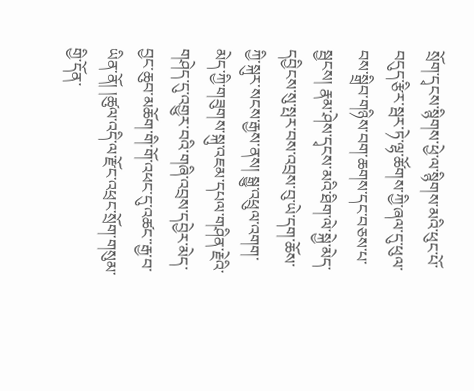སྲོག་དྭངས་སྙིགས་ཕྱེ་ལ་སྙིགས་མའི་ཕུང་པོ་བདུད་རྩིར་སྦར་ཏེ་ལྷ་ཚོགས་ཀྱི་ཞལ་དུ་ཕུལ་བས་སྒྲིབ་གཉིས་བག་ཆགས་དང་བཅས་པ་སྦྱངས། རྣམ་ཤེས་དྭངས་མའི་ཐིག་ལེ་སྐྱེ་མེད་དབྱིངས་སུ་སྤར་བས་འབྲས་བུ་ཡེ་དག་ཆོས་ཀྱི་སྐུར་སངས་རྒྱས་ནས། སྒྱུ་འཕྲུལ་འགག་མེད་ཀྱི་གཟུགས་སྐུ་འཇམ་དཔལ་གཤིན་རྗེའི་གཤེད་དུ་འགྱུར་བའི་གཞི་འབྲས་དབྱེར་མེད་བྱང་ཆུབ་མཆོག་གི་གོ་འཕང་དུ་འཚང་་རྒྱ་བ་ཡིན་ནོ། །ཚུལ་འདི་ལ་རྫོང་འཕྲང་སྲོག་གསུམ་གྱི་དོན་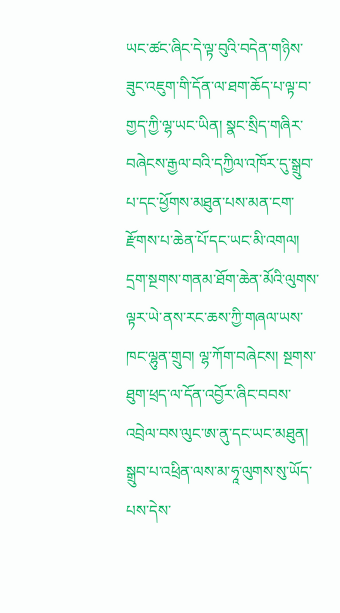ཡང་ཚང་ཞིང་དེ་ལྟ་བུའི་བདེན་གཉིས་ཟུང་འཇུག་གི་དོན་ལ་ཐག་ཆོད་པ་ལྟ་བ་གྱད་ཀྱི་ལྷ་ཡང་ཡིན། སྣང་སྲིད་གཞིར་བཞེངས་རྒྱལ་བའི་དཀྱིལ་འཁོར་དུ་སྒྲུབ་པ་དང་ཕྱོགས་མཐུན་པས་མན་ངག་རྫོགས་པ་ཆེན་པོ་དང་ཡང་མི་འགལ། དྲག་སྔགས་གནམ་ཐོག་ཆེན་མོའི་ལུགས་ལྟར་ཡེ་ནས་རང་ཆས་ཀྱི་གཞལ་ཡས་ཁང་ལྷུན་གྲུབ། ལྷ་ཀོག་བཞེངས། སྔགས་ཐུག་ཕྲད་ལ་དོན་འབྱོར་ཞིང་བབས་འབྲེལ་བས་ལུང་ཨ་ནུ་དང་ཡང་མཐུན། སྒྲུབ་པ་འཕྲིན་ལས་མ་ཧཱ་ལུགས་སུ་ཡོད་པས་དེས་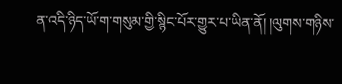ན་འདི་ཉིད་ཡོ་ག་གསུམ་གྱི་སྙིང་པོར་གྱུར་པ་ཡིན་ནོ། །ལུགས་གཉིས་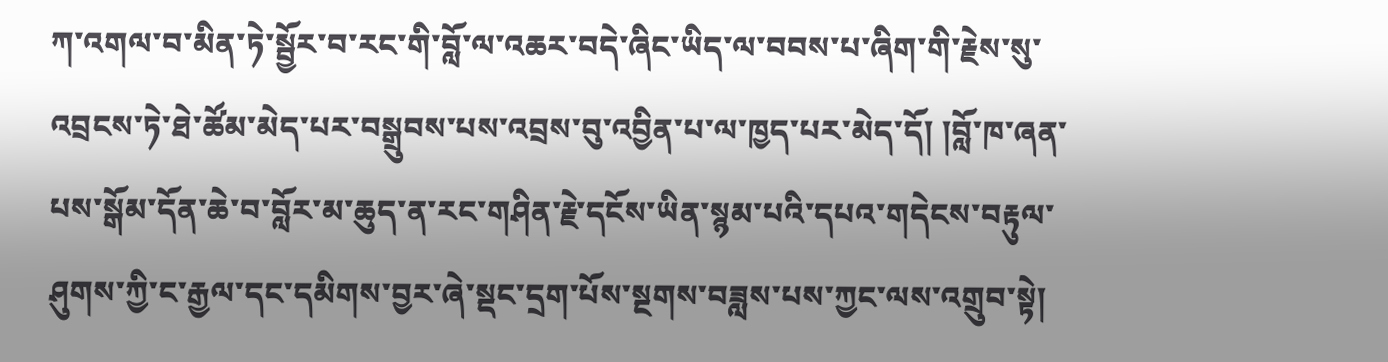ཀ་འགལ་བ་མིན་ཏེ་སྦྱོར་བ་རང་གི་བློ་ལ་འཆར་བདེ་ཞིང་ཡིད་ལ་བབས་པ་ཞིག་གི་རྗེས་སུ་འབྲངས་ཏེ་ཐེ་ཚོམ་མེད་པར་བསྒྲུབས་པས་འབྲས་བུ་འབྱིན་པ་ལ་ཁྱད་པར་མེད་དོ། །བློ་ཁ་ཞན་པས་སྒོམ་དོན་ཆེ་བ་བློར་མ་ཆུད་ན་རང་གཤིན་རྗེ་དངོས་ཡིན་སྙམ་པའི་དཔའ་གདེངས་བརྟུལ་ཤུགས་ཀྱི་ང་རྒྱལ་དང་དམིགས་བྱར་ཞེ་སྡང་དྲག་པོས་སྔགས་བཟླས་པས་ཀྱང་ལས་འགྲུབ་སྟེ།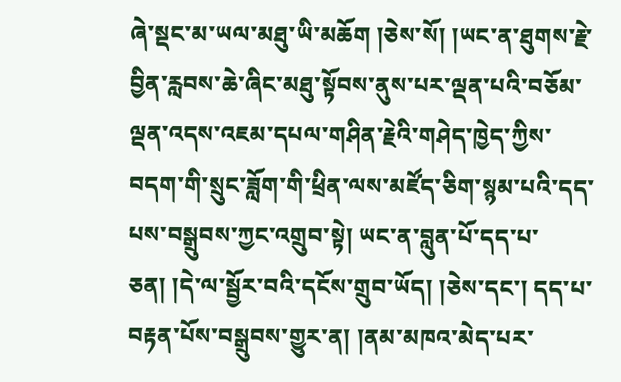ཞེ་སྡང་མ་ཡལ་མཐུ་ཡི་མཆོག །ཅེས་སོ། །ཡང་ན་ཐུགས་རྗེ་བྱིན་རླབས་ཆེ་ཞིང་མཐུ་སྟོབས་ནུས་པར་ལྡན་པའི་བཅོམ་ལྡན་འདས་འཇམ་དཔལ་གཤིན་རྗེའི་གཤེད་ཁྱེད་ཀྱིས་བདག་གི་སྲུང་ཟློག་གི་ཕྲིན་ལས་མཛོད་ཅིག་སྙམ་པའི་དད་པས་བསྒྲུབས་ཀྱང་འགྲུབ་སྟེ། ཡང་ན་བླུན་པོ་དད་པ་ཅན། །དེ་ལ་སྦྱོར་བའི་དངོས་གྲུབ་ཡོད། །ཅེས་དང་། དད་པ་བརྟན་པོས་བསྒྲུབས་གྱུར་ན། །ནམ་མཁའ་མེད་པར་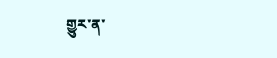གྱུར་ན་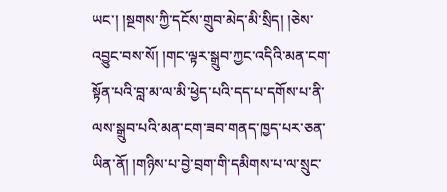ཡང་། །སྔགས་ཀྱི་དངོས་གྲུབ་མེད་མི་སྲིད། །ཅེས་འབྱུང་བས་སོ། །གང་ལྟར་སྒྲུབ་ཀྱང་འདིའི་མན་ངག་སྟོན་པའི་བླ་མ་ལ་མི་ཕྱེད་པའི་དད་པ་དགོས་པ་ནི་ལས་སྒྲུབ་པའི་མན་ངག་ཟབ་གནད་ཁྱད་པར་ཅན་ཡིན་ནོ། །གཉིས་པ་བྱེ་བྲག་གི་དམིགས་པ་ལ་སྲུང་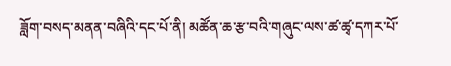ཟློག་བསད་མནན་བཞིའི་དང་པོ་ནི། མཚོན་ཆ་རྩ་བའི་གཞུང་ལས་ཚ་ཚྭ་དཀར་པོ་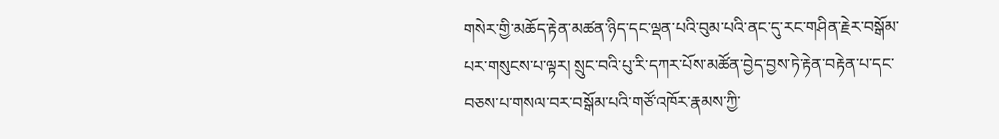གསེར་གྱི་མཆོད་རྟེན་མཚན་ཉིད་དང་ལྡན་པའི་བུམ་པའི་ནང་དུ་རང་གཤིན་རྗེར་བསྒོམ་པར་གསུངས་པ་ལྟར། སྲུང་བའི་པུ་རི་དཀར་པོས་མཚོན་བྱེད་བྱས་ཏེ་རྟེན་བརྟེན་པ་དང་བཅས་པ་གསལ་བར་བསྒོམ་པའི་གཙོ་འཁོར་རྣམས་ཀྱི་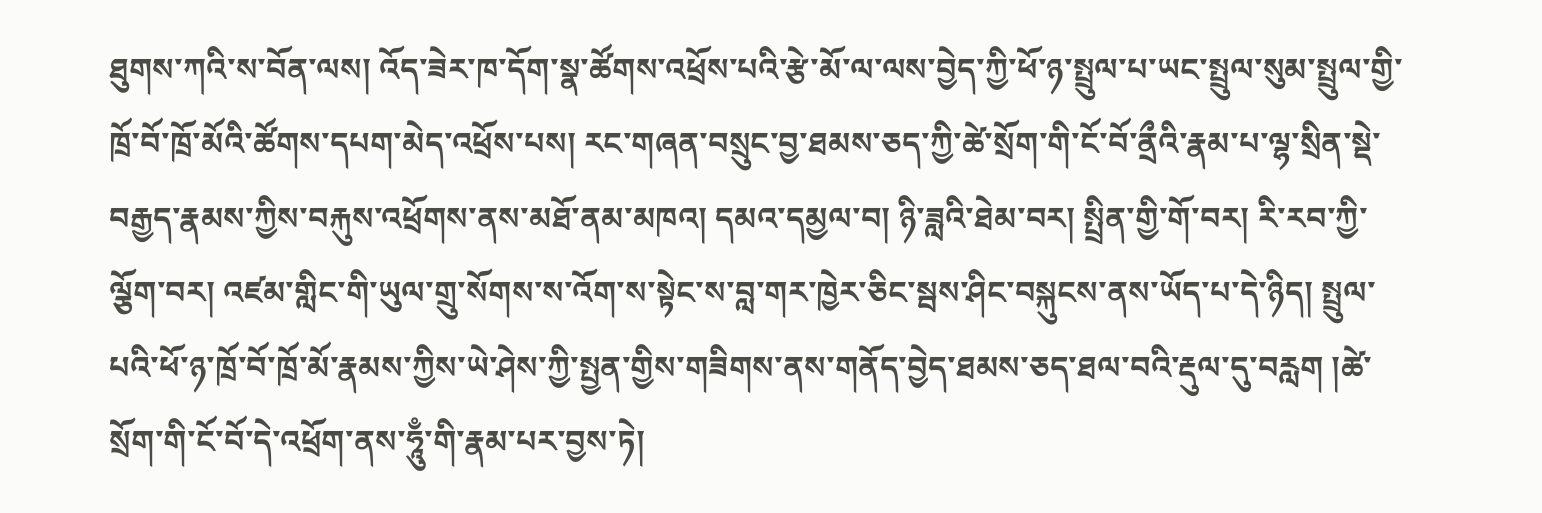ཐུགས་ཀའི་ས་བོན་ལས། འོད་ཟེར་ཁ་དོག་སྣ་ཚོགས་འཕྲོས་པའི་རྩེ་མོ་ལ་ལས་བྱེད་ཀྱི་ཕོ་ཉ་སྤྲུལ་པ་ཡང་སྤྲུལ་སུམ་སྤྲུལ་གྱི་ཁྲོ་བོ་ཁྲོ་མོའི་ཚོགས་དཔག་མེད་འཕྲོས་པས། རང་གཞན་བསྲུང་བྱ་ཐམས་ཅད་ཀྱི་ཚེ་སྲོག་གི་ངོ་བོ་ནྲྀའི་རྣམ་པ་ལྷ་སྲིན་སྡེ་བརྒྱད་རྣམས་ཀྱིས་བརྐུས་འཕྲོགས་ནས་མཐོ་ནམ་མཁའ། དམའ་དམྱལ་བ། ཉི་ཟླའི་ཐེམ་བར། སྤྲིན་གྱི་གོ་བར། རི་རབ་ཀྱི་ལྕོག་བར། འཛམ་གླིང་གི་ཡུལ་གྲུ་སོགས་ས་འོག་ས་སྟེང་ས་བླ་གར་ཁྱེར་ཅིང་སྦས་ཤིང་བསྐུངས་ནས་ཡོད་པ་དེ་ཉིད། སྤྲུལ་པའི་ཕོ་ཉ་ཁྲོ་བོ་ཁྲོ་མོ་རྣམས་ཀྱིས་ཡེ་ཤེས་ཀྱི་སྤྱན་གྱིས་གཟིགས་ནས་གནོད་བྱེད་ཐམས་ཅད་ཐལ་བའི་རྡུལ་དུ་བརླག །ཚེ་སྲོག་གི་ངོ་བོ་དེ་འཕྲོག་ནས་ཧཱུྃ་གི་རྣམ་པར་བྱས་ཏེ།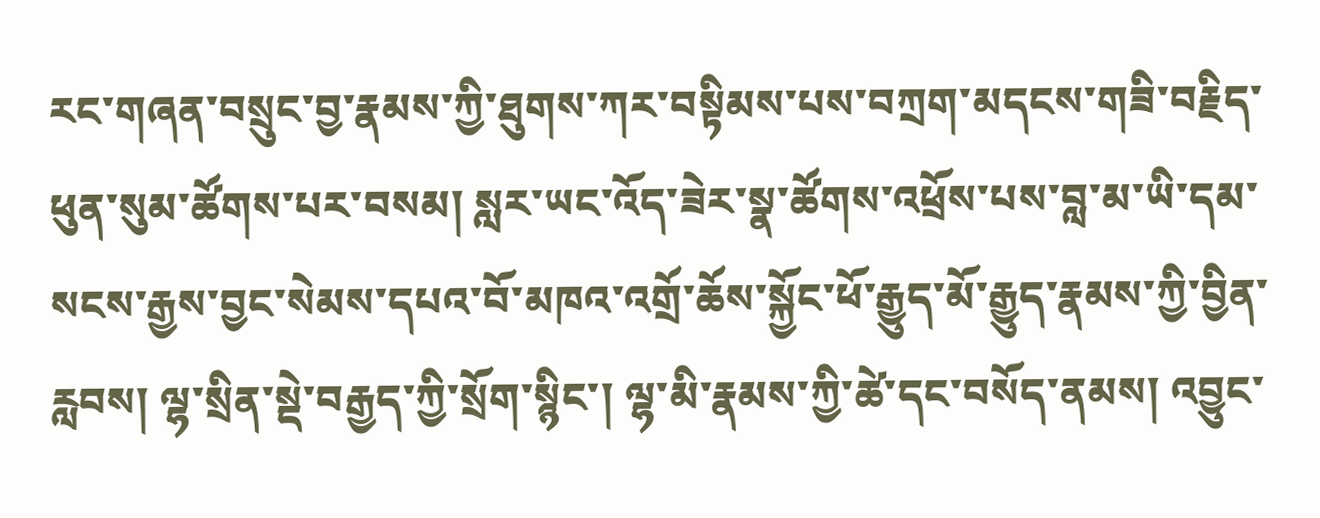རང་གཞན་བསྲུང་བྱ་རྣམས་ཀྱི་ཐུགས་ཀར་བསྟིམས་པས་བཀྲག་མདངས་གཟི་བརྗིད་ཕུན་སུམ་ཚོགས་པར་བསམ། སླར་ཡང་འོད་ཟེར་སྣ་ཚོགས་འཕྲོས་པས་བླ་མ་ཡི་དམ་སངས་རྒྱས་བྱང་སེམས་དཔའ་བོ་མཁའ་འགྲོ་ཆོས་སྐྱོང་ཕོ་རྒྱུད་མོ་རྒྱུད་རྣམས་ཀྱི་བྱིན་རླབས། ལྷ་སྲིན་སྡེ་བརྒྱད་ཀྱི་སྲོག་སྙིང་། ལྷ་མི་རྣམས་ཀྱི་ཚེ་དང་བསོད་ནམས། འབྱུང་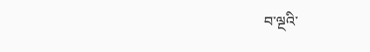བ་ལྔའི་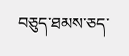བཅུད་ཐམས་ཅད་